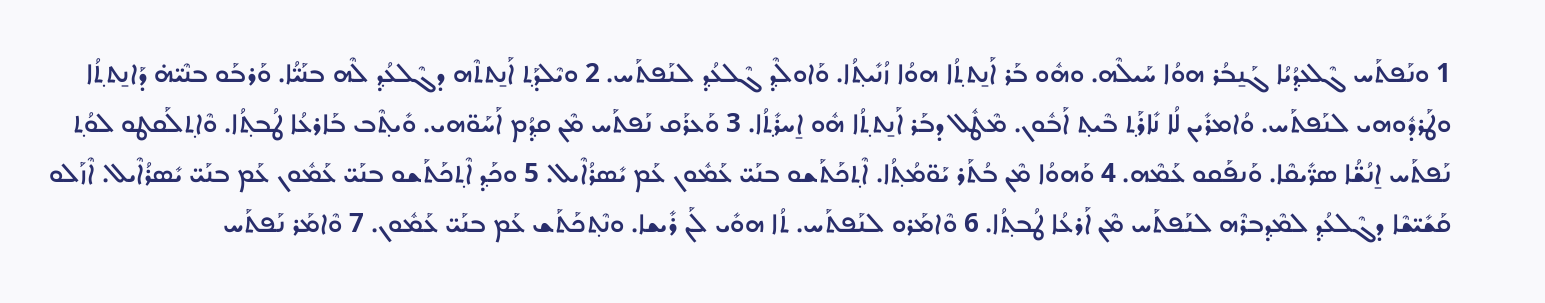1 ܘܢܰܦܬܰܚ ܓܶܠܥܕ݂ܳܝܳܐ ܓܰܢ̱ܒܳܪ ܗܘܳܐ ܚܰܝܠܶܗ. ܘܗܽܘ ܒܰܪ ܐܰܢ̱ܬܬ݂ܳܐ ܗܘܳܐ ܙܳܢܺܝܬ݂ܳܐ. ܘܰܐܘܠܶܕ݂ ܓܶܠܥܳܕ݂ ܠܢܰܦܬܰܚ. 2 ܘܝܶܠܕܰܬ݂ ܐܰܢ̱ܬܬܶܗ ܕܓܶܠܥܳܕ݂ ܠܶܗ ܒܢܰܝ̈ܳܐ. ܘܰܪܒܰܘ ܒܢܶܝ̈ܗ̇ ܕܰܐܢ̱ܬܬ݂ܳܐ ܘܛܰܪܕܽܘܗܝ ܠܢܰܦܬܰܚ. ܘܳܐܡܪܺܝܢ ܠܳܐ ܢܺܐܪܰܬ݂ ܒܶܝܬ݂ ܐܰܒܽܘܢ. ܡܶܛܽܠ ܕܒܰܪ ܐܰܢ̱ܬܬ݂ܳܐ ܗܽܘ ܐ̱ܚܪܺܬ݂ܳܐ. 3 ܘܰܥܪܰܩ ܢܰܦܬܰܚ ܡܶܢ ܩܕ݂ܳܡ ܐܰܚܰܘ̈ܗܝ. ܘܺܝܬ݂ܶܒ ܒܰܐܪܥܳܐ ܛܳܒܬ݂ܳܐ. ܘܶܐܬ݂ܠܰܩܛܘ ܠܘܳܬ݂ ܢܰܦܬܰܚ ܐ̱ܢܳܫ̈ܳܐ ܣܖ̈ܺܝܩܶܐ. ܘܰܢܦܰܩܘ ܥܰܡܶܗ. 4 ܘܰܗܘܳܐ ܡܶܢ ܒܳܬܰܪ ܝܰܘ̈ܡܳܬ݂ܳܐ. ܐܶܬ݂ܟܰܬܰܫܘ ܒܢܰܝ̈ ܥܰܡܽܘܢ ܥܰܡ ܝܺܣܪܳܐܶܝܠ. 5 ܘܟܰܕ݂ ܐܶܬ݂ܟܰܬܰܫܘ ܒܢܰܝ̈ ܥܰܡܽܘܢ ܥܰܡ ܒܢܰܝ̈ ܝܺܣܪܳܐܶܝܠ. ܐܶܙܰܠܘ ܩܰܫܺܝ̈ܫܶܐ ܕܓܶܠܥܳܕ݂ ܠܡܶܕ݂ܒܪܶܗ ܠܢܰܦܬܰܚ ܡܶܢ ܐܰܪܥܳܐ ܛܳܒܬ݂ܳܐ. 6 ܘܶܐܡܰܪܘ ܠܢܰܦܬܰܚ. ܬܳܐ ܗܘܺܝ ܠܰܢ ܪܺܝܫܐ. ܘܢܶܬ݂ܟܰܬܰܫ ܥܰܡ ܒܢܰܝ̈ ܥܰܡܽܘܢ. 7 ܘܶܐܡܰܪ ܢܰܦܬܰܚ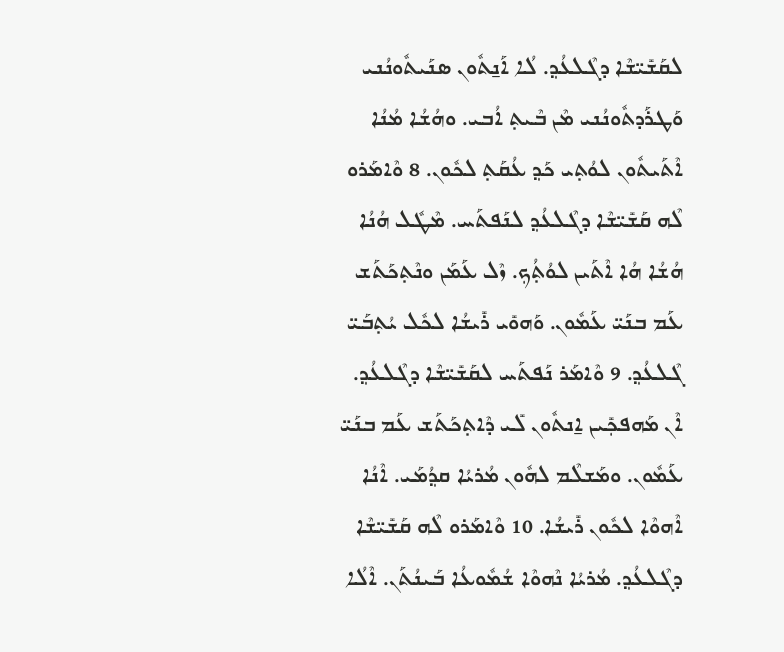ܠܩܰܫܺܝ̈ܫܶܐ ܕܓܶܠܥܳܕ݂. ܠܳܐ ܐܰܢ̱ܬܽܘܢ ܣܢܰܝܬܽܘܢܳܢܝ ܘܰܛܪܰܕܬܽܘܢܳܢܝ ܡܶܢ ܒܶܝܬ݂ ܐܳܒܝ. ܘܗܳܫܳܐ ܡܳܢܳܐ ܐܶܬܰܝܬܽܘܢ ܠܘܳܬ݂ܝ ܟܰܕ݂ ܥܳܩܰܬ݂ ܠܟܽܘܢ. 8 ܘܶܐܡܰܪܘ ܠܶܗ ܩܰܫܺܝ̈ܫܶܐ ܕܓܶܠܥܳܕ݂ ܠܢܰܦܬܰܚ. ܡܶܛܽܠ ܗܳܢܳܐ ܗܳܫܳܐ ܗܳܐ ܐܶܬܰܝܢ ܠܘܳܬ݂ܳܟ݂. ܙܶܠ ܥܰܡܰܢ ܘܢܶܬ݂ܟܰܬܰܫ ܥܰܡ ܒܢܰܝ̈ ܥܰܡܽܘܢ. ܘܰܗܘܺܝ ܪܺܝܫܳܐ ܠܟܽܠ ܝܳܬ݂ܒܰܝ̈ ܓܶܠܥܳܕ݂. 9 ܘܶܐܡܰܪ ܢܰܦܬܰܚ ܠܩܰܫܺܝ̈ܫܶܐ ܕܓܶܠܥܳܕ݂. ܐܶܢ ܡܰܗܦܟ݂ܺܝܢ ܐ̱ܢܬܽܘܢ ܠܺܝ ܕܶܐܬ݂ܟܰܬܰܫ ܥܰܡ ܒܢܰܝ̈ ܥܰܡܽܘܢ. ܘܡܰܫܠܶܡ ܠܗܽܘܢ ܡܳܪܝܳܐ ܩܕ݂ܳܡܰܝ. ܐܶܢܳܐ ܐܶܗܘܶܐ ܠܟܽܘܢ ܪܺܝܫܳܐ. 10 ܘܶܐܡܰܪܘ ܠܶܗ ܩܰܫܺܝ̈ܫܶܐ ܕܓܶܠܥܳܕ݂. ܡܳܪܝܳܐ ܢܶܗܘܶܐ ܫܳܡܽܘܥܳܐ ܒܰܝܢܳܬܰܢ. ܐܶܠܳܐ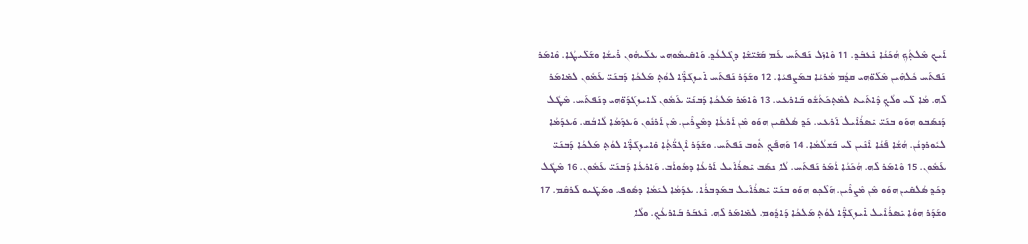ܐܰܝܟ ܡܶܠܬ݂ܳܟ݂ ܗܳܟܰܢܳܐ ܢܶܥܒܶܕ݂. 11 ܘܶܐܙܰܠ ܢܰܦܬܰܚ ܥܰܡ ܩܰܫܺܝ̈ܫܶܐ ܕܓܶܠܥܳܕ݂. ܘܰܐܩܺܝܡܽܘܗܝ ܥܠܰܝܗܽܘܢ ܪܺܝܫܳܐ ܘܫܰܠܺܝܛܳܐ. ܘܶܐܡܰܪ ܢܰܦܬܰܚ ܟܽܠܗܶܝܢ ܡܶܠܰܘ̈ܗܝ ܩܕ݂ܳܡ ܡܳܪܝܳܐ ܒܡܰܨܦܝܳܐ. 12 ܘܫܰܕܰܪ ܢܰܦܬܰܚ ܐܺܝܙܓܰܕ̈ܶܐ ܠܘܳܬ݂ ܡܰܠܟܳܐ ܕܰܒܢܰܝ̈ ܥܰܡܽܘܢ ܠܡܺܐܡܰܪ ܠܶܗ. ܡܳܐ ܠܺܝ ܘܠܳܟ݂ ܕܶܐܬܰܝܬ ܠܡܶܬ݂ܟܰܬܳܫܽܘ ܒܰܐܪܥܝ. 13 ܘܶܐܡܰܪ ܡܰܠܟܳܐ ܕܰܒܢܰܝ̈ ܥܰܡܽܘܢ ܠܺܐܝܙܓܰܕܰܘ̈ܗܝ ܕܢܰܦܬܰܚ. ܡܶܛܽܠ ܕܰܢܣܰܒܘ ܗܘܰܘ ܒܢܰܝ̈ ܝܺܣܪܳܐܶܝܠ ܐܰܪܥܝ. ܟܰܕ݂ ܣܳܠܩܺܝܢ ܗܘܰܘ ܡܶܢ ܐܰܪܥܳܐ ܕܡܶܨܪܶܝܢ. ܡܶܢ ܐܰܪܢܽܘܢ ܘܰܥܕܰܡܳܐ ܠܳܐܒܳܩ. ܘܰܥܕܰܡܳܐ ܠܝܽܘܪܕܢܳܢ. ܗܳܫܳܐ ܦܰܢܳܐ ܐܶܢܶܝܢ ܠܺܝ ܒܰܫܠܳܡܳܐ. 14 ܘܰܗܦܰܟ݂ ܬܽܘܒ ܢܰܦܬܰܚ. ܘܫܰܕܰܪ ܐܶܓܖ̈ܳܬ݂ܳܐ ܘܺܐܝܙܓܰܕ̈ܶܐ ܠܘܳܬ݂ ܡܰܠܟܳܐ ܕܰܒܢܰܝ̈ ܥܰܡܽܘܢ. 15 ܘܶܐܡܰܪ ܠܶܗ. ܗܳܟܰܢܳܐ ܐܳܡܰܪ ܢܰܦܬܰܚ. ܠܳܐ ܢܣܰܒ ܝܺܣܪܳܐܶܝܠ ܐܰܪܥܳܐ ܕܡܽܘܐܳܒ. ܘܰܐܪܥܳܐ ܕܰܒܢܰܝ̈ ܥܰܡܽܘܢ. 16 ܡܶܛܽܠ ܕܟܰܕ݂ ܣܳܠܩܺܝܢ ܗܘܰܘ ܡܶܢ ܡܶܨܪܶܝܢ. ܗܰܠܶܟ݂ܘ ܗܘܰܘ ܒܢܰܝ̈ ܝܺܣܪܳܐܶܝܠ ܒܡܰܕܒܪܳܐ. ܥܕܰܡܳܐ ܠܝܰܡܳܐ ܕܣܽܘܦ. ܘܡܰܛܺܝܘ ܠܰܪܩܶܡ. 17 ܘܫܰܕܰܪ ܗܘܳܐ ܝܺܣܪܳܐܶܝܠ ܐܺܝܙܓܰܕ̈ܶܐ ܠܘܳܬ݂ ܡܰܠܟܳܐ ܕܰܐܕ݂ܽܘܡ. ܠܡܺܐܡܰܪ ܠܶܗ. ܢܶܥܒܰܪ ܒܰܐܪܥܳܟ݂. ܘܠܳܐ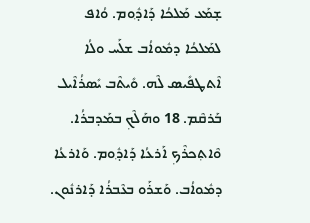ܫ̣ܡܰܥ ܡܰܠܟܳܐ ܕܰܐܕ݂ܽܘܡ. ܘܳܐܦ ܠܡܰܠܟܳܐ ܕܡܽܘܐܳܒ ܫܠܰܚ ܘܠܳܐ ܐܶܬܛܦܺܝܣ ܠܶܗ. ܘܺܝܬܶܒ ܝܺܣܪܳܐܶܝܠ ܒܰܪܩܶܡ. 18 ܘܗܰܠܶܟ݂ ܒܡܰܕܒܪܳܐ. ܘܶܐܬ݂ܟܪܶܟ݂ ܐܰܪܥܳܐ ܕܰܐܕ݂ܽܘܡ. ܘܰܐܪܥܳܐ ܕܡܽܘܐܳܒ. ܘܰܫܪܰܘ ܒܥܶܒܪܳܐ ܕܰܐܪܢܽܘܢ.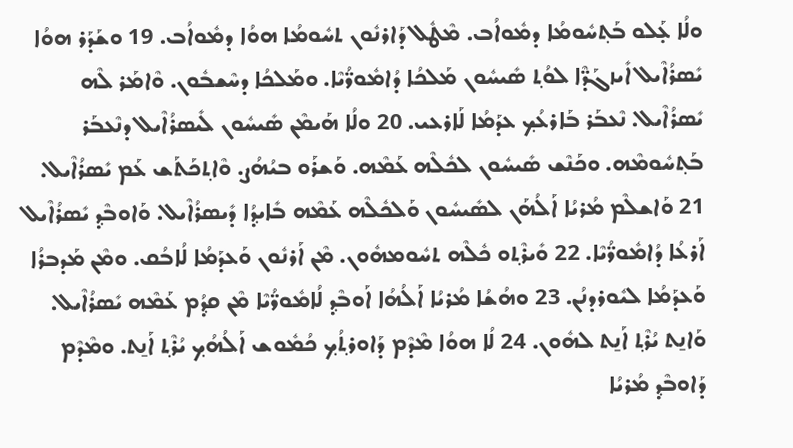ܘܠܳܐ ܥ̣ܰܠܘ ܒܰܬ݂ܚܽܘܡܳܐ ܕܡܽܘܐܳܒ. ܡܶܛܽܠ ܕܰܐܪܢܽܘܢ ܬܚܽܘܡܳܐ ܗܘܳܐ ܕܡܽܘܐܳܒ. 19 ܘܫܰܕܰܪ ܗܘܳܐ ܝܺܣܪܳܐܶܝܠ ܐܺܝܙܓܰܕ̈ܶܐ ܠܘܳܬ݂ ܣܺܝܚܽܘܢ ܡܰܠܟܳܐ ܕܳܐܡܽܘܖ̈ܳܝܶܐ. ܘܡܰܠܟܳܐ ܕܚܶܫܒܽܘܢ. ܘܶܐܡܰܪ ܠܶܗ ܝܺܣܪܳܐܶܝܠ. ܢܶܥܒܰܪ ܒܰܐܪܥܳܟ݂ ܥܕܰܡܳܐ ܠܰܐܪܥܝ. 20 ܘܠܳܐ ܗܰܝܡܶܢ ܣܺܝܚܽܘܢ ܠܺܝܣܪܳܐܶܝܠ ܕܢܶܥܒܰܪ ܒܰܬ݂ܚܽܘܡܶܗ. ܘܟܰܢܶܫ ܣܺܝܚܽܘܢ ܠܟܽܠܶܗ ܥܰܡܶܗ. ܘܰܫܪܰܘ ܒܝܳܗܳܨ. ܘܶܐܬ݂ܟܰܬܰܫ ܥܰܡ ܝܺܣܪܳܐܶܝܠ. 21 ܘܰܐܫܠܶܡ ܡܳܪܝܳܐ ܐܰܠܳܗܰܢ ܠܣܺܝܚܽܘܢ ܘܰܠܟܽܠܶܗ ܥܰܡܶܗ ܒܺܐܝܕ݂ܳܐ ܕܺܝܣܪܳܐܶܝܠ. ܘܰܐܘܒܶܕ݂ ܝܺܣܪܳܐܶܝܠ ܐܰܪܥܳܐ ܕܳܐܡܽܘܖ̈ܳܝܶܐ. 22 ܘܺܝܪܶܬ݂ܘ ܟܽܠܶܗ ܬܚܽܘܡܗܽܘܢ. ܡܶܢ ܐܰܪܢܽܘܢ ܘܰܥܕܰܡܳܐ ܠܳܐܒܳܩ. ܘܡܶܢ ܡܰܕܒܪܳܐ ܘܰܥܕܰܡܳܐ ܠܝܽܘܪܕܢܳܢ. 23 ܘܗܳܫܳܐ ܡܳܪܝܳܐ ܐܰ‌ܠܳܗܳܐ ܐܰܘܒܶܕ݂ ܠܳܐܡܽܘܖ̈ܳܝܶܐ ܡܶܢ ܩܕ݂ܳܡ ܥܰܡܶܗ ܝܺܣܪܳܐܶܝܠ. ܘܰܐܢ̱ܬ ܝܳܪܶܬ݂ ܐܰܢ̱ܬ ܠܗܽܘܢ. 24 ܠܳܐ ܗܘܳܐ ܡܶܕܶܡ ܕܰܐܘܪܬ݂ܳܟ݂ ܟܳܡܽܘܫ ܐܰܠܳܗܳܟ݂ ܝܳܪܶܬ݂ ܐܰܢ̱ܬ. ܘܡܶܕܶܡ ܕܰܐܘܒܶܕ݂ ܡܳܪܝܳܐ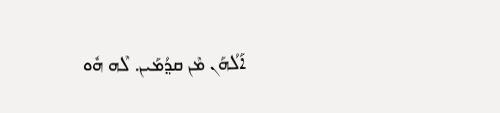ܐܰܠܳܗܰܢ ܡܶܢ ܩܕ݂ܳܡܰܝܢ. ܠܶܗ ܗܽܘ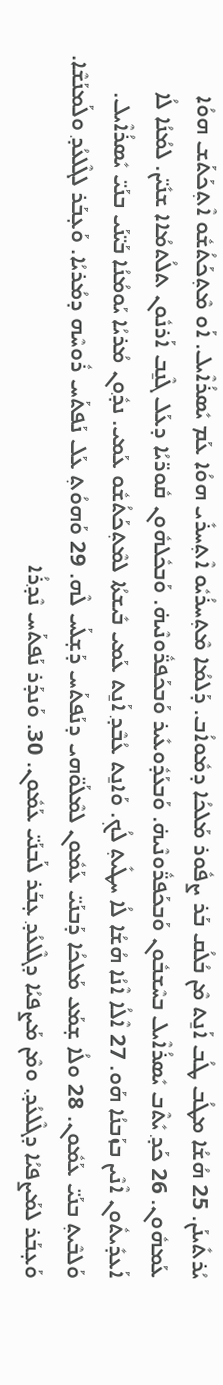ܝܳܪܬܺܝܢܰܢ. 25 ܗܳܫܳܐ ܡܛܳܒ ܛܳܒ ܐܰܢ̱ܬ ܡܶܢ ܒܳܠܳܩ ܒܰܪ ܨܦܽܘܪ ܡܰܠܟܳܐ ܕܡܽܘܐܳܒ. ܕܰܠܡܳܐ ܡܶܬ݂ܚܪܳܝܽܘ ܐܶܬ݂ܚܪܺܝ ܗܘܳܐ ܥܰܡ ܝܺܣܪܳܐܶܝܠ. ܐܰܘ ܡܶܬ݂ܟܰܬܳܫܽܘ ܐܶܬ݂ܟܰܬܰܫ ܗܘܳܐ ܥܰܡܗܽܘܢ. 26 ܟܰܕ݂ ܝܺܬܶܒ ܝܺܣܪܳܐܶܝܠ ܒܚܶܫܒܽܘܢ ܘܰܒܟܰܦܖ̈ܽܘܢܶܝܗ̇. ܘܰܒܥܰܕܽܘܥܺܝܪ ܘܰܒܟܰܦܖ̈ܽܘܢܶܝܗ̇. ܘܰܒܟܽܠܗܽܘܢ ܩܽܘܖ̈ܝܳܐ ܕܥܰܠ ܓܶܢ̱ܒ ܐܰܪܢܽܘܢ ܬܠܳܬܡܳܐܐ ܫܢܺܝ̈ܢ. ܠܡܳܢܳܐ ܠܳܐ ܐܰܥܕܺܝܬܽܘܢ ܐܶܢܶܝܢ ܒܙܰܒܢܳܐ ܗܰܘ. 27 ܐܶܠܳܐ ܐܶܢܳܐ ܗܳܫܳܐ ܠܳܐ ܚܛܺܝܬ݂ ܠܳܟ݂. ܘܰܐܢ̱ܬ ܥܳܒܶܕ݂ ܐܰܢ̱ܬ ܥܰܡܝ ܒܺܝܫܬܳܐ ܠܡܶܬ݂ܟܰܬܳܫܽܘ ܥܰܡܝ. ܢܕ݂ܽܘܢ ܡܳܪܝܳܐ ܝܰܘܡܳܢܳܐ ܒܰܝ̈ܢܰܝ ܒܢܰܝ̈ ܝܺܣܪܳܐܶܝܠ. ܘܰܠܒܶܝܬ݂ ܒܢܰܝ̈ ܥܰܡܽܘܢ. 28 ܘܠܳܐ ܫ̣ܡܰܥ ܡܰܠܟܳܐ ܕܰܒܢܰܝ̈ ܥܰܡܽܘܢ ܠܡܶܠܰܘ̈ܗܝ ܕܢܰܦܬܰܚ ܕܰܫ̣ܠܰܚ ܠܶܗ. 29 ܘܰܗܘܳܬ݂ ܥܰܠ ܢܰܦܬܰܚ ܪܽܘܚܶܗ ܕܡܳܪܝܳܐ. ܘܰܥ̣ܒܰܪ ܠܓܶܠܥܳܕ݂ ܘܠܰܡܢܰܫܶܐ. ܘܰܥ̣ܒܰܪ ܠܡܰܨܦܝܳܐ ܕܓܶܠܥܳܕ݂. ܘܡܶܢ ܡܰܨܦܝܳܐ ܕܓܶܠܥܳܕ݂ ܥ̣ܒܰܪ ܠܰܒܢܰܝ̈ ܥܰܡܽܘܢ. 30. ܘܰܢܕܰܪ ܢܰܦܬܰܚ ܢܶܕ݂ܪܳܐ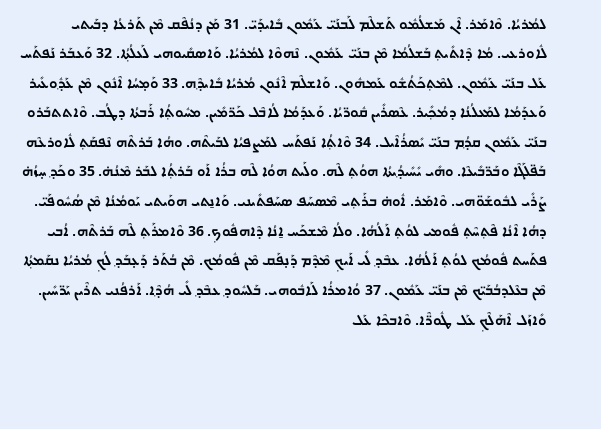ܠܡܳܪܝܳܐ. ܘܶܐܡܰܪ. ܐܶܢ ܡܰܫܠܳܡܽܘ ܬܰܫܠܶܡ ܠܰܒܢܰܝ̈ ܥܰܡܽܘܢ ܒܺܐܝܕܰܝ̈. 31 ܡܰܢ ܕܢܳܦܶܩ ܡܶܢ ܬܰܪܥܳܐ ܕܒܰܝܬܝ ܠܽܐܘܪܥܝ. ܡܳܐ ܕܶܐܬܺܝܬ݂ ܒܰܫܠܳܡܳܐ ܡܶܢ ܒܢܰܝ̈ ܥܰܡܽܘܢ. ܢܶܗܘܶܐ ܠܡܳܪܝܳܐ. ܘܰܐܣܩܺܝܘܗܝ ܠܰܥܠܳܬ݂ܳܐ. 32 ܘܰܥܒܰܪ ܢܰܦܬܰܚ ܥܰܠ ܒܢܰܝ̈ ܥܰܡܽܘܢ. ܠܡܶܬ݂ܟܰܬܳܫܽܘ ܥܰܡܗܽܘܢ. ܘܰܐܫܠܶܡ ܐܶܢܽܘܢ ܡܳܪܝܳܐ ܒܺܐܝܕ݂ܶܗ. 33 ܘܰܡ̣ܚܳܐ ܐܶܢܽܘܢ ܡܶܢ ܥܰܕ݂ܽܘܥܺܝܪ ܘܰܥܕܰܡܳܐ ܠܡܰܥܠܳܢܳܐ ܕܡܳܟ݂ܺܝܪ. ܥܶܣܪܺܝܢ ܩܽܘܖ̈ܝܳܐ. ܘܰܥܕܰܡܳܐ ܠܳܐܒܶܠ ܟܰܖ̈ܡܺܝܢ. ܡܚܽܘܬ݂ܳܐ ܪܰܒܬܳܐ ܕܛܳܒ. ܘܶܐܬܬܒܰܪܘ ܒܢܰܝ̈ ܥܰܡܽܘܢ ܩܕ݂ܳܡ ܒܢܰܝ̈ ܝܺܣܪܳܐܶܝܠ. 34 ܘܶܐܬ݂ܳܐ ܢܰܦܬܰܚ ܠܡܰܨܦܝܳܐ ܠܒܰܝܬܶܗ. ܘܗܳܐ ܒܰܪܬܶܗ ܢܶܦܩܰܬ݂ ܠܽܐܘܪܥܶܗ ܒܰܦ̈ܠܰܓܶܐ ܘܒܰܖ̈ܒܺܝܥܶܐ. ܘܗܺܝ ܝܺܚܺܝܕ݂ܳܝܬܳܐ ܗܘܳܬ݂ ܠܶܗ. ܘܠܰܝܬ ܗܘܳܐ ܠܶܗ ܒܪܳܐ ܐܰܘ ܒܰܪܬ݂ܳܐ ܠܒܰܪ ܡܶܢܳܗ̇. 35 ܘܟܰܕ݂ ܚ̣ܙܳܗ̇ ܨܰܪܺܝ ܠܒܽܘܫܰܘ̈ܗܝ. ܘܶܐܡܰܪ. ܐܽܘܗ̇ ܒܪܰܬ݂ܝ ܡܶܣܚܰܦ ܣܚܰܦܬܺܝܢܝ. ܘܰܐܢ̱ܬܝ ܗܘܰܝܬܝ ܝܰܘܡܳܢܳܐ ܡܶܢ ܣܳܚܽܘܦܰܝ̈. ܕܗܳܐ ܐܶܢܳܐ ܦܶܬ݂ܚܶܬ݂ ܦܽܘܡܝ ܠܘܳܬ݂ ܐܰ‌ܠܳܗܳܐ. ܘܠܳܐ ܡܶܫܟܰܚ ܐ̱ܢܳܐ ܕܶܐܗܦܽܘܟ݂. 36 ܘܶܐܡܪܰܬ݂ ܠܶܗ ܒܰܪܬܶܗ. ܐܳܒܝ ܦܬܰܚܬ ܦܽܘܡܳܟ ܠܘܳܬ݂ ܐܰ‌ܠܳܗܳܐ. ܥܒܶܕ݂ ܠܺܝ ܐܰܝܟ݂ ܡܶܕܶܡ ܕܰܢ̣ܦܰܩ ܡܶܢ ܦܽܘܡܳܟ. ܡܶܢ ܒܳܬܰܪ ܕܰܥ̣ܒܰܕ݂ ܠܳܟ݂ ܡܳܪܝܳܐ ܢܩܰܡܬ݂ܳܐ ܡܶܢ ܒܥܶܠܕܒܳܒܰܝ̈ܟ ܡܶܢ ܒܢܰܝ̈ ܥܰܡܽܘܢ. 37 ܘܳܐܡܪܳܐ ܠܰܐܒܽܘܗܝ. ܒܰܠܚܽܘܕ݂ ܥܒܶܕ݂ ܠܺܝ ܗܳܕ݂ܶܐ. ܐܰܪܦܳܢܝ ܬܪܶܝܢ ܝܰܖ̈ܚܺܝܢ. ܘܺܐܙܰܠ ܐܶܗܰܠܶܟ݂ ܥܰܠ ܛܽܘܖ̈ܶܐ. ܘܶܐܒܟܶܐ ܥܰܠ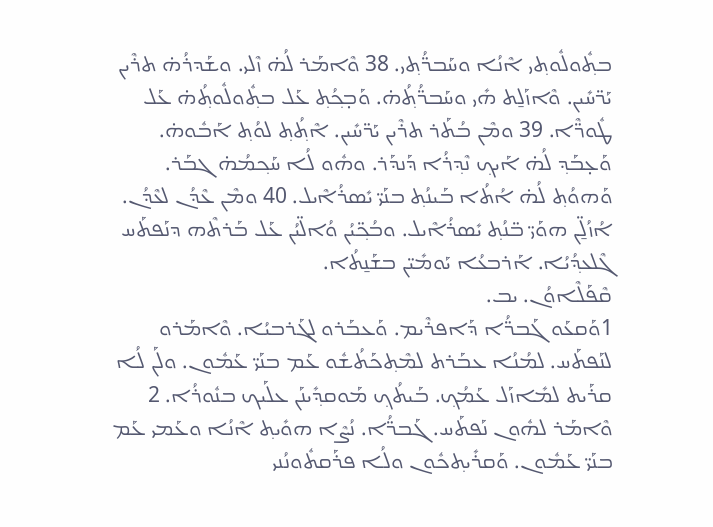ܒܬ݂ܽܘܠܽܘܬ݂ܝ ܐܶܢܳܐ ܘܚܰܒܖ̈ܳܬ݂ܝ. 38 ܘܶܐܡܰܪ ܠܳܗ̇ ܙܶܠܝ. ܘܫܰܕܪܳܗ̇ ܬܪܶܝܢ ܝܰܖ̈ܚܺܝܢ. ܘܶܐܙܰܠ̱ܬ ܗܺܝ ܘܚܰܒܖ̈ܳܬ݂ܳܗ̇. ܘܰܒ̣ܟ݂ܳܬ݂ ܥܰܠ ܒܬ݂ܽܘܠܽܘܬ݂ܳܗ̇ ܥܰܠ ܛܽܘܖ̈ܶܐ. 39 ܘܡܶܢ ܒܳܬܰܪ ܬܪܶܝܢ ܝܰܖ̈ܚܺܝܢ. ܐܶܬ݂ܳܬ݂ ܠܘܳܬ݂ ܐܰܒܽܘܗ̇. ܘܰܥ̣ܒܰܕ݂ ܠܳܗ̇ ܐܰܝܟ݂ ܢܶܕ݂ܪܳܐ ܕܰܢܕܰܪ. ܘܗܽܘ ܠܳܐ ܚܰܟ݂ܡܳܗ̇ ܓܒܰܪ. ܘܰܗܘܳܬ݂ ܠܳܗ̇ ܐܳܬܳܐ ܒܰܝܢܳܬ݂ ܒܢܰܝ̈ ܝܺܣܪܳܐܶܝܠ. 40 ܘܡܶܢ ܥܶܕܳܢ ܠܥܶܕܳܢ. ܐܳܙܳܠ̱̈ܢ ܗܘܰܝ̈ ܒ̈ܢܳܬ݂ ܝܺܣܪܳܐܶܝܠ. ܘܒܳܟ݂̈ܝܳܢ ܘܳܐܠ̈ܝܳܢ ܥܰܠ ܒܰܪܬܶܗ ܕܢܰܦܬܰܚ ܓܶܠܥܕ݂ܳܝܳܐ. ܐܰܪܒܥܳܐ ܝܰܘܡܺܝ̈ܢ ܒܫܰܢ̱ܬܳܐ.
ܩܶܦܰܠܶܐܘܳܢ. ܝܒ.
1ܘܰܩܥܰܘ ܓܰܒܖ̈ܳܐ ܕܰܐܦܪܶܝܡ. ܘܰܥܒܰܪܘ ܠܓܰܪܒܝܳܐ. ܘܶܐܡܰܪܘ ܠܢܰܦܬܰܚ. ܠܡܳܢܳܐ ܥܒܰܪܬ ܠܡܶܬ݂ܟܰܬܳܫܽܘ ܥܰܡ ܒܢܰܝ̈ ܥܰܡܽܘܢ. ܘܠܰܢ ܠܳܐ ܩܪܰܝܬ ܠܡܺܐܙܰܠ ܥܰܡܳܟ݂. ܒܰܝܬܳܟ݂ ܡܰܘܩܕ݂ܺܝܢܰܢ ܥܠܰܝܟ ܒܢܽܘܪܳܐ. 2 ܘܶܐܡܰܪ ܠܗܽܘܢ ܢܰܦܬܰܚ. ܓܰܒܖ̈ܳܐ. ܢܳܨܶܐ ܗܘܺܝܬ݂ ܐܶܢܳܐ ܘܥܰܡܝ ܥܰܡ ܒܢܰܝ̈ ܥܰܡܽܘܢ. ܘܰܩܪܺܝܬ݂ܟܽܘܢ ܘܠܳܐ ܦܪܰܩܬܽܘܢܳܢܝ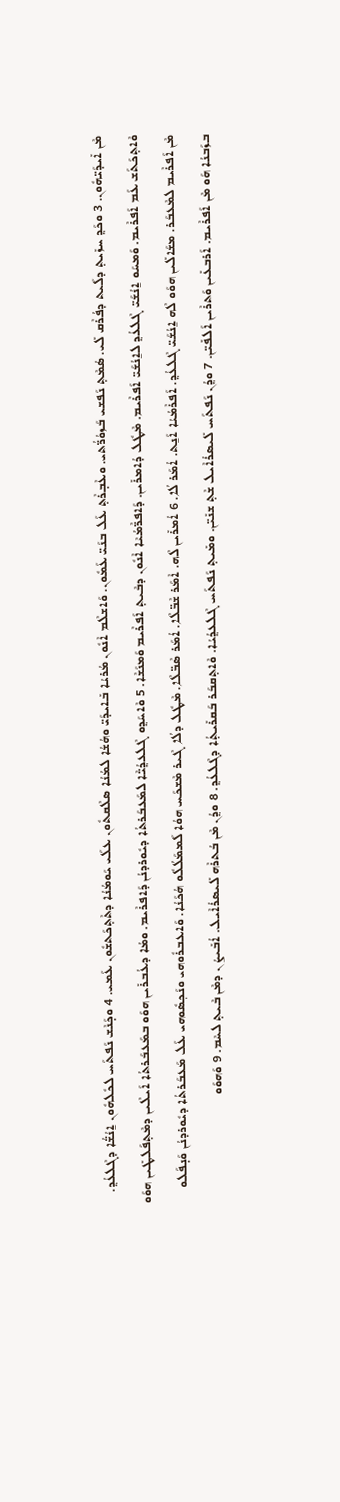ܡܶܢ ܐܺܝܕܰܝ̈ܗܽܘܢ. 3 ܘܟܰܕ݂ ܚܙܺܝܬ݂ ܕܠܰܝܬ ܕܦܳܪܶܩ ܠܺܝ. ܣܳܡܶܬ݂ ܢܰܦܫܝ ܒܰܙܘܳܖ̈ܳܬܝ. ܘܥܶܒ̣ܪܶܬ݂ ܥܰܠ ܒܢܰܝ̈ ܥܰܡܽܘܢ. ܘܰܐܫܠܶܡ ܐܶܢܽܘܢ ܡܳܪܝܳܐ ܒܺܐܝܕܰܝ̈ ܘܗܳܫܳܐ ܠܡܳܢܳܐ ܣܠܶܩܬܽܘܢ ܥܠܰܝ ܝܰܘܡܳܢܳܐ ܕܬܶܬ݂ܟܰܬܫܽܘܢ ܥܰܡܝ. 4 ܘܟ̣ܰܢܶܫ ܢܰܦܬܰܚ ܠܟܽܠܗܽܘܢ ܐ̱ܢܳܫ̈ܳܐ ܕܓܶܠܥܳܕ݂. ܘܶܐܬ݂ܟܰܬܰܫ ܥܰܡ ܐܰܦܪܶܝܡ. ܘܰܡܚܰܘ ܐ̱ܢܳܫܰܝ̈ ܓܶܠܥܳܕ݂ ܠܐ̱ܢܳܫܰܝ̈ ܐܰܦܪܶܝܡ. ܡܶܛܽܠ ܕܳܐܡܪܺܝܢ. ܕܰܐܦܖ̈ܶܡܳܝܶܐ ܐܶܢܽܘܢ ܕܒܶܝܬ݂ ܐܰܦܪܶܝܡ ܘܰܡܢܰܫܶܐ. 5 ܘܶܐܚܰܕ݂ܘ ܓܶܠܥܕ݂ܳܝ̈ܶܐ ܠܡܰܥܒܰܪܬܳܐ ܕܝܽܘܪܕܢܳܢ ܕܰܐܦܪܶܝܡ. ܘܡܳܐ ܕܥܳܒܪܺܝܢ ܗܘܰܘ ܒܡܰܥܒܰܪܬܳܐ ܐܰܝܠܶܝܢ ܕܡܶܬ݂ܦܰܠܛܺܝܢ ܗܘܰܘ ܡܶܢ ܐܰܦܪܶܝܡ ܠܡܶܥܒܰܪ. ܡܫܰܐܠܺܝܢ ܗܘܰܘ ܠܶܗ ܐ̱ܢܳܫܰܝ̈ ܓܶܠܥܳܕ݂. ܐܰܦܪܶܡܳܝܳܐ ܐܰܢ̱ܬ. ܐܳܡܰܪ ܠܳܐ. 6 ܐܳܡܪܺܝܢ ܠܶܗ. ܐܶܡܰܪ ܫܶܒ̈ܠܶܐ. ܐܳܡܰܪ ܣܶܒ̈ܠܶܐ. ܡܶܛܽܠ ܕܠܳܐ ܓܶܝܪ ܡܶܫܟܰܚ ܗܘܳܐ ܠܰܡܡܰܠܳܠܽܘ ܗܳܟܰܢܳܐ. ܘܰܐܥܒܪܽܘܗܝ ܘܢܰܟ݂ܣܽܘܗܝ ܥܰܠ ܡܰܥܒܰܪܬܳܐ ܕܝܽܘܪܕܢܳܢ ܘܰܢ̣ܦܰܠܘ ܒܙܰܒܢܳܐ ܗܰܘ ܡܶܢ ܐܰܦܪܶܝܡ. ܐܰܪܒܥܺܝܢ ܘܰܬܪܶܝܢ ܐܰܠܦܺܝ̈ܢ. 7 ܘܕ݂ܳܢ ܢܰܦܬܰܚ ܠܺܝܣܪܳܐܶܝܠ ܫܶܬ݂ ܫܢܺܝ̈ܢ. ܘܡܺܝܬ݂ ܢܰܦܬܰܚ ܓܶܠܥܕ݂ܳܝܳܐ. ܘܶܐܬ݂ܩܒܰܪ ܒܰܩܪܺܝܬ݂ܳܐ ܕܓܶܠܥܳܕ݂. 8 ܘܕ݂ܳܢ ܡܶܢ ܒܳܬܪܶܗ ܠܺܝܣܪܳܐܶܝܠ. ܐܳܒܺܝܨܳܢ ܕܡܶܢ ܒܶܝܬ݂ ܠܚܶܡ. 9 ܘܰܗܘܰܘ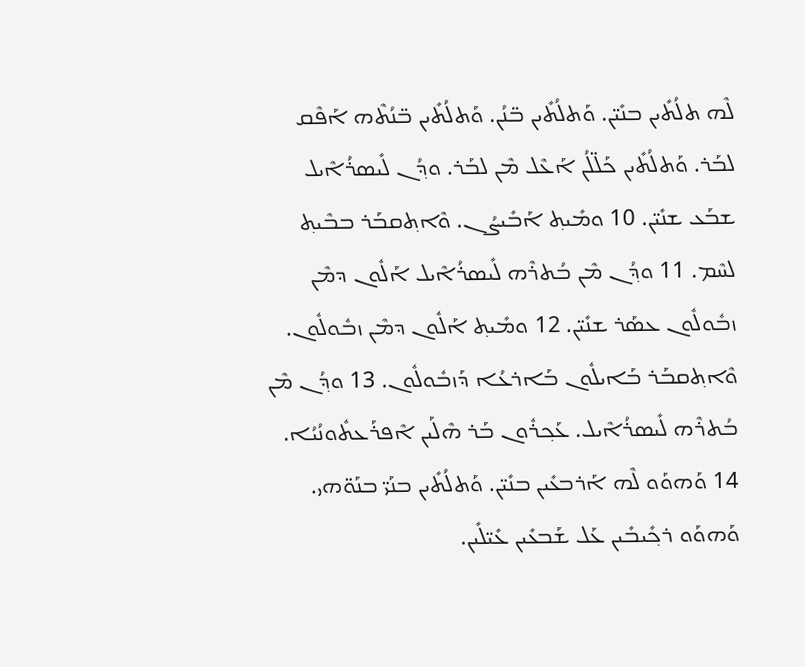ܠܶܗ ܬܠܳܬܺܝܢ ܒܢܺܝ̈ܢ. ܘܰܬܠܳܬܺܝܢ ܒ̈ܢܳܢ. ܘܰܬܠܳܬܺܝܢ ܒ̈ܢܳܬܶܗ ܐܰܦܶܩ ܠܒܰܪ. ܘܰܬܠܳܬܺܝܢ ܟܰܠ̈ܠܳܢ ܐܰܥܶܠ ܡܶܢ ܠܒܰܪ. ܘܕ݂ܳܢ ܠܺܝܣܪܳܐܶܝܠ ܫܒܰܥ ܫܢܺܝ̈ܢ. 10 ܘܡܺܝܬ݂ ܐܰܒܺܝܨܳܢ. ܘܶܐܬ݂ܩܒܰܪ ܒܒܶܝܬ݂ ܠܚܶܡ. 11 ܘܕ݂ܳܢ ܡܶܢ ܒܳܬܪܶܗ ܠܺܝܣܪܳܐܶܝܠ ܐܰܠܽܘܢ ܕܡܶܢ ܙܒܽܘܠܽܘܢ ܥܣܰܪ ܫܢܺܝ̈ܢ. 12 ܘܡܺܝܬ݂ ܐܰܠܽܘܢ ܕܡܶܢ ܙܒܽܘܠܽܘܢ. ܘܶܐܬ݂ܩܒܰܪ ܒܰܐܝܠܽܘܢ ܒܰܐܪܥܳܐ ܕܰܙܒܽܘܠܽܘܢ. 13 ܘܕ݂ܳܢ ܡܶܢ ܒܳܬܪܶܗ ܠܺܝܣܪܳܐܶܝܠ. ܥܰܟ݂ܪܽܘܢ ܒܰܪ ܗܶܠܰܝܢ ܐܶܦܪܰܥܬܽܘܢܳܝܳܐ. 14 ܘܰܗܘܰܘ ܠܶܗ ܐܰܪܒܥܺܝܢ ܒܢܺܝ̈ܢ. ܘܰܬܠܳܬܺܝܢ ܒܢܰܝ̈ ܒܢܰܘ̈ܗܝ. ܘܰܗܘܰܘ ܪܟ݂ܺܝܒܺܝܢ ܥܰܠ ܫܰܒܥܺܝܢ ܥܺܝ̈ܠܺܝܢ.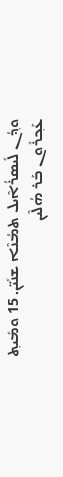ܘܕ݂ܳܢ ܠܺܝܣܪܳܐܶܝܠ ܬܡܳܢܶܐ ܫܢܺܝ̈ܢ. 15 ܘܡܺܝܬ݂ ܥܰܟ݂ܪܽܘܢ ܒܰܪ ܗܳܠܶܝܢ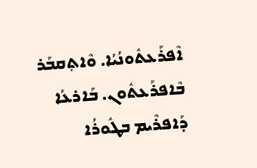ܐܶܦܪܰܥܬܽܘܢܳܝܳܐ. ܘܶܐܬ݂ܩܒܰܪ ܒܶܐܦܪܰܥܬܽܘܢ. ܒܰܐܪܥܳܐ ܕܰܐܦܪܶܝܡ ܒܛܽܘܪܳܐ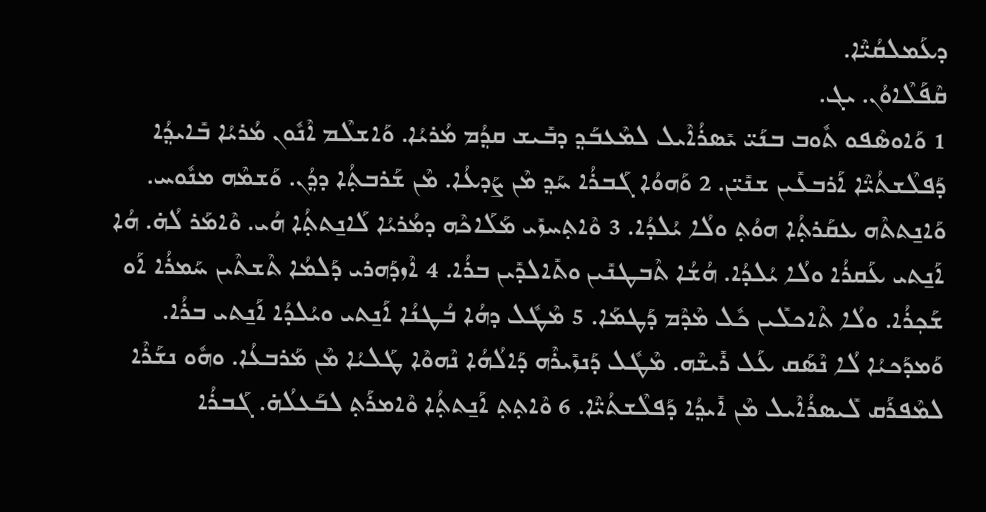ܕܥܰܡܠܩܳܝ̈ܶܐ.
ܩܶܦܰܠܶܐܘܳܢ. ܝܓ.
1 ܘܰܐܘܣܶܦܘ ܬܽܘܒ ܒܢܰܝ̈ ܝܺܣܪܳܐܶܝܠ ܠܡܶܥܒܰܕ݂ ܕܒܺܝܫ ܩܕ݂ܳܡ ܡܳܪܝܳܐ. ܘܰܐܫܠܶܡ ܐܶܢܽܘܢ ܡܳܪܝܳܐ ܒܺܐܝܕ݂ܳܐ ܕܰܦܠܶܫܬܳܝ̈ܶܐ ܐܰܪܒܥܺܝܢ ܫܢܺܝ̈ܢ. 2 ܘܰܗܘܳܐ ܓܰܒܪܳܐ ܚܰܕ݂ ܡܶܢ ܨܰܕܥܳܐ. ܡܶܢ ܫܰܪܒܬ݂ܳܐ ܕܕ݂ܳܢ. ܘܰܫܡܶܗ ܡܢܽܘܚ. ܘܰܐܢ̱ܬܬܶܗ ܥܩܰܪܬ݂ܳܐ ܗܘܳܬ݂ ܘܠܳܐ ܝܳܠܕܳܐ. 3 ܘܶܐܬ݂ܚܙܺܝ ܡܰܠܰܐܟܶܗ ܕܡܳܪܝܳܐ ܠܰܐܢ̱ܬܬ݂ܳܐ ܗܳܝ. ܘܶܐܡܰܪ ܠܳܗ̇. ܗܳܐ ܐܰܢ̱ܬܝ ܥܰܩܪܳܐ ܘܠܳܐ ܝܳܠܕܳܐ. ܗܳܫܳܐ ܬܶܒܛܢܺܝܢ ܘܬܺܐܠܕܺܝܢ ܒܪܳܐ. 4 ܐܶܙܕܰܗܪܝ ܕܰܠܡܳܐ ܬܶܫܬܶܝܢ ܚܰܡܪܳܐ ܐܰܘ ܫܰܟ݂ܪܳܐ. ܘܠܳܐ ܬܶܐܟܠܺܝܢ ܟܽܠ ܡܶܕܶܡ ܕܰܛܡܰܐ. 5 ܡܶܛܽܠ ܕܗܳܐ ܒܳܛܢܳܐ ܐܰܢ̱ܬܝ ܘܝܳܠܕܳܐ ܐܰܢ̱ܬܝ ܒܪܳܐ. ܘܰܡܕܰܟܝܳܐ ܠܳܐ ܢܶܣܰܩ ܥܰܠ ܪܺܝܫܶܗ. ܡܶܛܽܠ ܕܰܢܙܺܝܪܶܗ ܕܰܐ‌ܠܳܗܳܐ ܢܶܗܘܶܐ ܛܰܠܝܳܐ ܡܶܢ ܡܰܪܒܥܳܐ. ܘܗܽܘ ܢܫܰܪܶܐ ܠܡܶܦܪܰܩ ܠܺܝܣܪܳܐܶܝܠ ܡܶܢ ܐܺܝܕ݂ܳܐ ܕܰܦܠܶܫܬܳܝ̈ܶܐ. 6 ܘܶܐܬ݂ܬ݂ ܐܰܢ̱ܬܬ݂ܳܐ ܘܶܐܡܪܰܬ݂ ܠܒܰܥܠܳܗ̇. ܓܰܒܪܳܐ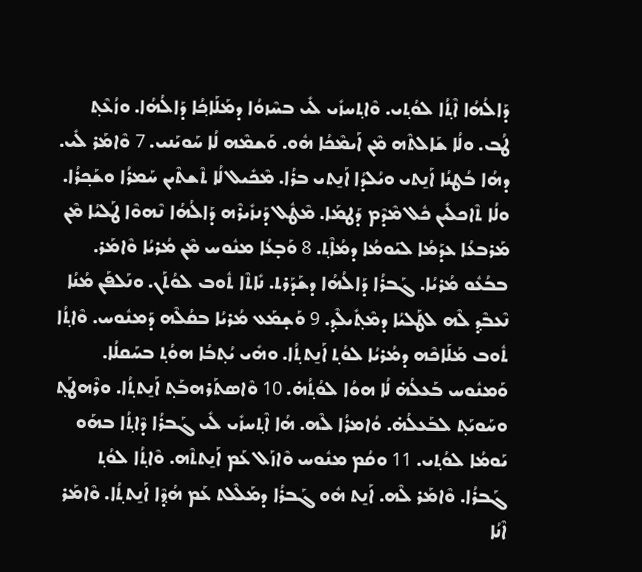ܕܰܐ‌ܠܳܗܳܐ ܐܶܬ݂ܳܐ ܠܘܳܬ݂ܝ. ܘܶܐܬ݂ܚܙܺܝ ܠܺܝ ܒܚܶܙܘܳܐ ܕܡܰܠܰܐܟ݂ܳܐ ܕܰܐ‌ܠܳܗܳܐ. ܘܙܳܥܶܬ݂ ܛܳܒ. ܘܠܳܐ ܫܰܐܠܬܶܗ ܡܶܢ ܐܰܝܡܶܟܳܐ ܗܽܘ. ܘܰܫܡܶܗ ܠܳܐ ܚܰܘܝܰܢܝ. 7 ܘܶܐܡܰܪ ܠܺܝ. ܕܗܳܐ ܒܳܛܢܳܐ ܐܰܢ̱ܬܝ ܘܝܳܠܕܳܐ ܐܰܢ̱ܬܝ ܒܪܳܐ. ܡܶܟܺܝܠ ܠܳܐ ܬܶܫܬܶܝܢ ܚܰܡܪܳܐ ܘܫܰܟ݂ܪܳܐ. ܘܠܳܐ ܬܶܐܟܠܺܝܢ ܟܽܠ ܡܶܕܶܡ ܕܰܛܡܰܐ. ܡܶܛܽܠ ܕܰܢܙܺܝܪܶܗ ܕܰܐ‌ܠܳܗܳܐ ܢܶܗܘܶܐ ܛܰܠܝܳܐ ܡܶܢ ܡܰܪܒܥܳܐ ܥܕܰܡܳܐ ܠܝܰܘܡܳܐ ܕܡܳܐܶܬ݂. 8 ܘܰܒ̣ܥܳܐ ܡܢܽܘܚ ܡܶܢ ܡܳܪܝܳܐ ܘܶܐܡܰܪ. ܒܒܳܥܽܘ ܡܳܪܝܳܐ. ܓܰܒܪܳܐ ܕܰܐ‌ܠܳܗܳܐ ܕܫܰܕܰܪܬ. ܢܺܐܬܶܐ ܬܽܘܒ ܠܘܳܬܰܢ. ܘܢܰܠܦܰܢ ܡܳܢܳܐ ܢܶܥܒܶܕ݂ ܠܶܗ ܠܛܰܠܝܳܐ ܕܡܶܬ݂ܺܝܠܶܕ݂. 9 ܘܰܫ̣ܡܰܥ ܡܳܪܝܳܐ ܒܩܳܠܶܗ ܕܰܡܢܽܘܚ. ܘܶܐܬ݂ܳܐ ܬܽܘܒ ܡܰܠܰܐܟܶܗ ܕܡܳܪܝܳܐ ܠܘܳܬ݂ ܐܰܢ̱ܬܬ݂ܳܐ. ܘܗܺܝ ܝܳܬ݂ܒܳܐ ܗܘܳܬ݂ ܒܚܰܩܠܳܐ. ܘܰܡܢܽܘܚ ܒܰܥܠܳܗ̇ ܠܳܐ ܗܘܳܐ ܠܘܳܬ݂ܳܗ̇. 10 ܘܶܐܣܬܰܪܗܒܰܬ݂ ܐܰܢ̱ܬܬ݂ܳܐ. ܘܪܶܗܛܰܬ݂ ܘܚܰܘܝܰܬ݂ ܠܒܰܥܠܳܗ̇. ܘܳܐܡܪܳܐ ܠܶܗ. ܗܳܐ ܐܶܬ݂ܚܙܺܝ ܠܺܝ ܓܰܒܪܳܐ ܕܶܐܬ݂ܳܐ ܒܗܰܘ ܝܰܘܡܳܐ ܠܘܳܬ݂ܝ. 11 ܘܩܳܡ ܡܢܽܘܚ ܘܶܐܙܰܠ ܥܰܡ ܐܰܢ̱ܬܬܶܗ. ܘܶܐܬ݂ܳܐ ܠܘܳܬ݂ ܓܰܒܪܳܐ. ܘܶܐܡܰܪ ܠܶܗ. ܐܰܢ̱ܬ ܗܽܘ ܓܰܒܪܳܐ ܕܡܰܠܶܠܬ ܥܰܡ ܗܳܕ݂ܶܐ ܐܰܢ̱ܬܬ݂ܳܐ. ܘܶܐܡܰܪ ܐܶܢܳܐ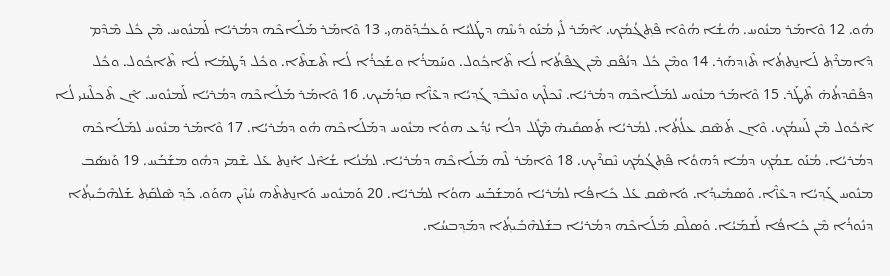ܗܽܘ. 12 ܘܶܐܡܰܪ ܡܢܽܘܚ. ܗܳܫܳܐ ܗܳܘܶܐ ܦܶܬ݂ܓܳܡܳܟ݂. ܐܶܡܰܪ ܠܺܝ ܡܳܢܰܘ ܕܺܝܢܶܗ ܕܛܰܠܝܳܐ ܘܰܥܒܳܕ݂ܰܘ̈ܗܝ. 13 ܘܶܐܡܰܪ ܡܰܠܰܐܟܶܗ ܕܡܳܪܝܳܐ ܠܰܡܢܽܘܚ. ܡܶܢ ܟܽܠ ܡܶܕܶܡ ܕܶܐܡܪܶܬ݂ ܠܰܐܢ̱ܬܬ݂ܳܐ ܬܶܙܕܗܰܪ. 14 ܘܡܶܢ ܟܽܠ ܕܢܳܦܶܩ ܡܶܢ ܓܦܶܬܳܐ ܠܳܐ ܬܶܐܟ݂ܽܘܠ. ܘܚܰܡܪܳܐ ܘܫܰܟ݂ܪܳܐ ܠܳܐ ܬܶܫܬܶܐ. ܘܟܽܠ ܕܰܛܡܰܐ ܠܳܐ ܬܶܐܟ݂ܽܘܠ. ܘܟܽܠ ܕܦܰܩܶܕܬܳܗ̇ ܬܶܛܰܪ. 15 ܘܶܐܡܰܪ ܡܢܽܘܚ ܠܡܰܠܰܐܟܶܗ ܕܡܳܪܝܳܐ. ܢܶܟܠܶܟ ܘܢܶܥܒܶܕ݂ ܓܰܕ݂ܝܳܐ ܕܥܶܙ̈ܶܐ ܩܕ݂ܳܡܰܝܟ. 16 ܘܶܐܡܰܪ ܡܰܠܰܐܟܶܗ ܕܡܳܪܝܳܐ ܠܰܡܢܽܘܚ. ܐܶܢ ܬܶܟܠܶܝܢܝ ܠܳܐ ܐܶܟܽܘܠ ܡܶܢ ܠܰܚܡܳܟ݂. ܘܶܐܢ ܬܰܣܶܩ ܥܠܳܬ݂ܳܐ. ܠܡܳܪܝܳܐ ܬܰܣܩܺܝܗ̇ ܡܶܛܽܠ ܕܠܳܐ ܝܳܕ݂ܳܥ ܗܘܳܐ ܡܢܽܘܚ ܕܡܰܠܰܐܟܶܗ ܗܽܘ ܕܡܳܪܝܳܐ. 17 ܘܶܐܡܰܪ ܡܢܽܘܚ ܠܡܰܠܰܐܟܶܗ ܕܡܳܪܝܳܐ. ܡܳܢܰܘ ܫܡܳܟ݂ ܕܡܳܐ ܕܰܗܘܳܐ ܦܶܬ݂ܓܳܡܳܟ݂ ܢܶܩܪܶܝܟ. 18 ܘܶܐܡܰܪ ܠܶܗ ܡܰܠܰܐܟܶܗ ܕܡܳܪܝܳܐ. ܠܡܳܢܳܐ ܫܳܐܶܠ ܐܰܢ̱ܬ ܥܰܠ ܫܶܡܝ ܕܗܽܘ ܡܫܰܒܰܚ. 19 ܘܰܢܣܰܒ ܡܢܽܘܚ ܓܰܕ݂ܝܳܐ ܕܥܶܙ̈ܶܐ. ܘܰܣܡܺܝܕ݂ܳܐ. ܘܰܐܣܶܩ ܥܰܠ ܟܺܐܦܳܐ ܠܡܳܪܝܳܐ ܘܰܡܫܰܒܰܚ ܗܘܳܐ ܠܡܳܪܝܳܐ. 20 ܘܰܡܢܽܘܚ ܘܰܐܢ̱ܬܬܶܗ ܚܳܙܶܝܢ ܗܘܰܘ. ܟܰܕ݂ ܣܶܠܩܰܬ݂ ܫܰܠܗܶܒܺܝܬ݂ܳܐ ܕܢܽܘܪܳܐ ܡܶܢ ܟܺܐܦܳܐ ܠܰܫܡܰܝܳܐ. ܘܰܣܠܶܩ ܡܰܠܰܐܟܶܗ ܕܡܳܪܝܳܐ ܒܫܰܠܗܶܒܺܝܬ݂ܳܐ ܕܡܰܕ݂ܒܚܳܐ.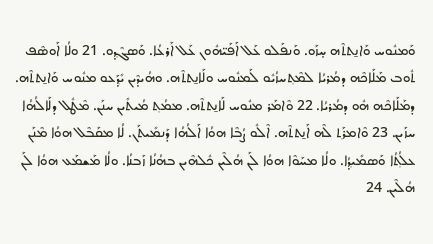ܘܰܡܢܽܘܚ ܘܰܐܢ̱ܬܬܶܗ ܚ̣ܙܰܘ. ܘܰܢܦܰܠܘ ܥܰܠ ܐܰܦܰܝ̈ܗܽܘܢ ܥܰܠ ܐܰܪܥܳܐ. ܘܰܣܓܶܕ݂ܘ. 21 ܘܠܳܐ ܐܰܘܣܶܦ ܬܽܘܒ ܡܰܠܰܐܟܶܗ ܕܡܳܪܝܳܐ ܠܡܶܬ݂ܚܙܳܝܽܘ ܠܰܡܢܽܘܚ ܘܠܰܐܢ̱ܬܬܶܗ. ܘܗܳܝܕܶܝܢ ܝܺܕ݂ܰܥܘ ܡܢܽܘܚ ܘܰܐܢ̱ܬܬܶܗ. ܕܡܰܠܰܐܟܶܗ ܗܽܘ ܕܡܳܪܝܳܐ. 22 ܘܶܐܡܰܪ ܡܢܽܘܚ ܠܰܐܢ̱ܬܬܶܗ. ܡܡܳܬ݂ ܡܳܝܬܺܝܢ ܚܢܰܢ. ܡܶܛܽܠ ܕܠܰܐܠܳܗܳܐ ܚܙܰܝܢ. 23 ܘܶܐܡܪܰܬ݂ ܠܶܗ ܐܰܢ̱ܬܬܶܗ. ܐܶܠܽܘ ܨܳܒܶܐ ܗܘܳܐ ܐܰ‌ܠܳܗܳܐ ܕܰܢܡܺܝܬܰܢ. ܠܳܐ ܡܩܰܒܶܠ ܗܘܳܐ ܡܶܢܰܢ ܥܠܳܬ݂ܳܐ ܘܰܣܡܺܝܕ݂ܳܐ. ܘܠܳܐ ܡܚܰܘܶܐ ܗܘܳܐ ܠܰܢ ܗܳܠܶܝܢ ܟܽܠܗܶܝܢ ܒܗܳܢܳܐ ܙܰܒܢܳܐ. ܘܠܳܐ ܡܰܫܡܰܥ ܗܘܳܐ ܠܰܢ ܗܳܠܶܝܢ. 24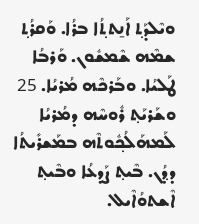ܘܝܶܠܕܰܬ݂ ܐܰܢ̱ܬܬ݂ܳܐ ܒܪܳܐ. ܘܰܩܪܳܬ݂ ܫܡܶܗ ܫܶܡܫܽܘܢ. ܘܰܪܒܳܐ ܛܰܠܝܳܐ. ܘܒܰܪܟܶܗ ܡܳܪܝܳܐ. 25 ܘܫܰܪܝܰܬ݂ ܪܽܘܚܶܗ ܕܡܳܪܝܳܐ ܠܰܡܗܰܠܳܟ݂ܽܘܬܶܗ ܒܡܰܫܪܺܝܬܳܐ ܕܕ݂ܳܢ. ܒܶܝܬ݂ ܨܰܕܥܳܐ ܘܒܶܝܬ݂ ܐܶܫܬܘܳܐܶܝܠ.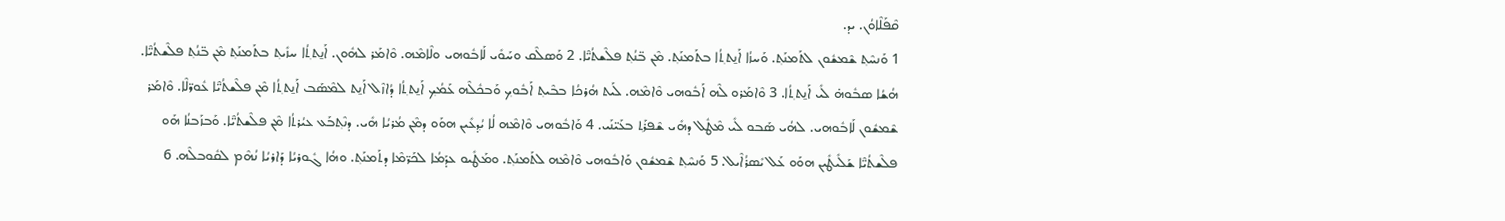ܩܶܦܰܠܶܐܘܳܢ. ܝܕ.
1 ܘܰܢܚܶܬ݂ ܫܶܡܫܽܘܢ ܠܬܰܡܢܰܬ݂. ܘܰܚܙܳܐ ܐܰܢ̱ܬܬ݂ܳܐ ܒܬܰܡܢܰܬ݂. ܡܶܢ ܒ̈ܢܳܬ݂ ܦܠܶܫܬܳܝ̈ܶܐ. 2 ܘܰܣܠܶܩ ܘܚܰܘܺܝ ܠܰܐܒܽܘܗܝ ܘܠܶܐܡܶܗ. ܘܶܐܡܰܪ ܠܗܽܘܢ. ܐܰܢ̱ܬܬ݂ܳܐ ܚܙܺܝܬ݂ ܒܬܰܡܢܰܬ݂ ܡܶܢ ܒ̈ܢܳܬ݂ ܦܠܶܫܬܳܝ̈ܶܐ. ܗܳܫܳܐ ܣܒܽܘܗ̇ ܠܺܝ ܐܰܢ̱ܬܬ݂ܳܐ. 3 ܘܶܐܡܰܪܘ ܠܶܗ ܐܰܒܽܘܗܝ ܘܶܐܡܶܗ. ܠܰܝܬ ܗܳܪܟܳܐ ܒܒܶܝܬ݂ ܐܰܒܽܘܟ݂ ܘܰܒܟܽܠܶܗ ܥܰܡܳܟ݂ ܐܰܢ̱ܬܬ݂ܳܐ ܕܳܐܙܶܠ ܐܰܢ̱ܬ ܠܡܶܣܰܒ ܐܰܢ̱ܬܬ݂ܳܐ ܡܶܢ ܦܠܶܫܬܳܝ̈ܶܐ ܥܽܘܖ̈ܠܶܐ. ܘܶܐܡܰܪ ܫܶܡܫܽܘܢ ܠܰܐܒܽܘܗܝ. ܠܗܳܝ ܣܰܒܘ ܠܺܝ ܡܶܛܽܠ ܕܗܺܝ ܫܶܦܪܰܬ݂ ܒܥܰܝ̈ܢܰܝ. 4 ܘܰܐܒܽܘܗܝ ܘܶܐܡܶܗ ܠܳܐ ܝܳܕ݂ܥܺܝܢ ܗܘܰܘ ܕܡܶܢ ܡܳܪܝܳܐ ܗܺܝ. ܕܢܶܬ݂ܒܰܥ ܥܝܳܪܬܳܐ ܡܶܢ ܦܠܶܫܬܳܝ̈ܶܐ. ܘܰܒܙܰܒܢܳܐ ܗܰܘ ܦܠܶܫܬܳܝ̈ܶܐ ܫܰܠܺܝܛܺܝܢ ܗܘܰܘ ܥܰܠ ܝܺܣܪܳܐܶܝܠ. 5 ܘܰܢܚܶܬ݂ ܫܶܡܫܽܘܢ ܘܰܐܒܽܘܗܝ ܘܶܐܡܶܗ ܠܬܰܡܢܰܬ݂. ܘܡܰܛܺܝܘ ܥܕܰܡܳܐ ܠܟܰܖ̈ܡܶܐ ܕܬܰܡܢܰܬ݂. ܘܗܳܐ ܓܽܘܪܝܳܐ ܕܰܐܪܝܳܐ ܢܳܗܶܡ ܠܩܽܘܒܠܶܗ. 6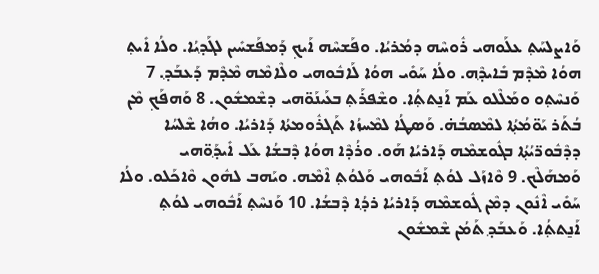ܘܰܐܨܠܚܰܬ݂ ܥܠܰܘܗܝ ܪܽܘܚܶܗ ܕܡܳܪܝܳܐ. ܘܦܰܫܚܶܗ ܐܰܝܟ݂ ܕܰܡܦܰܫܚܺܝܢ ܠܓܰܕ݂ܝܳܐ. ܘܠܳܐ ܐܺܝܬ݂ ܗܘܳܐ ܡܶܕܶܡ ܒܺܐܝܕ݂ܶܗ. ܘܠܳܐ ܚܰܘܺܝ ܗܘܳܐ ܠܰܐܒܽܘܗܝ ܘܠܶܐܡܶܗ ܡܶܕܶܡ ܕܰܥܒܰܕ݂. 7 ܘܰܢܚܶܬ݂ܘ ܘܡܰܠܶܠܘ ܥܰܡ ܐܰܢ̱ܬܬ݂ܳܐ. ܘܫܶܦܪܰܬ݂ ܒܥܰܝܢܰܘ̈ܗܝ ܕܫܶܡܫܽܘܢ. 8 ܘܰܗܦܰܟ݂ ܡܶܢ ܒܳܬܰܪ ܝܰܘ̈ܡܳܬ݂ܳܐ ܠܡܶܣܒܳܗ̇. ܘܰܣܛܳܐ ܠܡܶܚܙܳܐ ܬܰܓܪܽܘܡܬܳܐ ܕܰܐܪܝܳܐ. ܘܗܳܐ ܫܶܠܚܳܐ ܕܕܶܒܽܘܖ̈ܝܳܬ݂ܳܐ ܒܓܽܘܫܡܶܗ ܕܰܐܪܝܳܐ ܗܰܘ. ܘܪܳܕܶܐ ܗܘܳܐ ܕܶܒܫܳܐ ܥܰܠ ܐܺܝܕ݂ܰܘ̈ܗܝ ܘܰܡܗܰܠܶܟ. 9 ܘܶܐܙܰܠ ܠܘܳܬ݂ ܐܰܒܽܘܗܝ ܘܰܠܘܳܬ݂ ܐܶܡܶܗ. ܘܝܰܗܒ ܠܗܽܘܢ ܘܶܐܟܰܠܘ. ܘܠܳܐ ܚܰܘܺܝ ܐܶܢܽܘܢ ܕܡܶܢ ܓܽܘܫܡܶܗ ܕܰܐܪܝܳܐ ܪܕ݂ܳܐ ܕܶܒܫܳܐ. 10 ܘܰܢܚܶܬ݂ ܐܰܒܽܘܗܝ ܠܘܳܬ݂ ܐܰܢ̱ܬܬ݂ܳܐ. ܘܰܥܒܰܕ݂ ܬܰܡܳܢ ܫܶܡܫܽܘܢ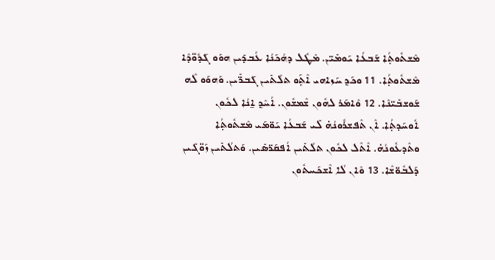ܡܶܫܬܽܘܬ݂ܳܐ ܫܰܒܥܳܐ ܝܰܘܡܺܝ̈ܢ. ܡܶܛܽܠ ܕܗܳܟܰܢܳܐ ܥܳܒܕܺܝܢ ܗܘܰܘ ܓܰܕܽܘ̈ܕܶܐ ܡܶܫܬܽܘܬ݂ܳܐ. 11 ܘܟܰܕ݂ ܚܰܙܐܗܝ ܐܶܬ݂ܰܘ ܬܠܳܬܺܝܢ ܓܰܒܖ̈ܺܝܢ. ܘܰܗܘܰܘ ܠܶܗ ܫܰܘܫܒܺܝ̈ܢܶܐ. 12 ܘܶܐܡܰܪ ܠܗܽܘܢ ܫܶܡܫܽܘܢ. ܐܳܚܶܕ݂ ܐ̱ܢܳܐ ܠܟܽܘܢ ܐܽܘܚܰܕܬ݂ܳܐ. ܐܶܢ ܬܶܦܫܪܽܘܢܳܗ̇ ܠܺܝ ܫܰܒܥܳܐ ܝܰܘ̈ܡܰܝ ܡܶܫܬܽܘܬ݂ܳܐ ܘܬܶܕܥܽܘܢܳܗ̇. ܐܶܬܶܠ ܠܟܽܘܢ ܬܠܳܬܺܝܢ ܐܳܦܩܰܖ̈ܣܺܝܢ. ܘܰܬܠܳܬܺܝܢ ܙܰܘ̈ܓܺܝܢ ܕܰܠܒܽܘ̈ܫܶܐ. 13 ܘܶܐܢ ܠܳܐ ܐܶܫܟܰܚܬܽܘܢ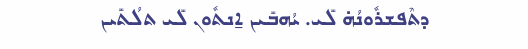ܕܬܶܦܫܪܽܘܢܳܗ̇ ܠܺܝ. ܝܳܗܒܺܝܢ ܐ̱ܢܬܽܘܢ ܠܺܝ ܬܠܳܬܺܝܢ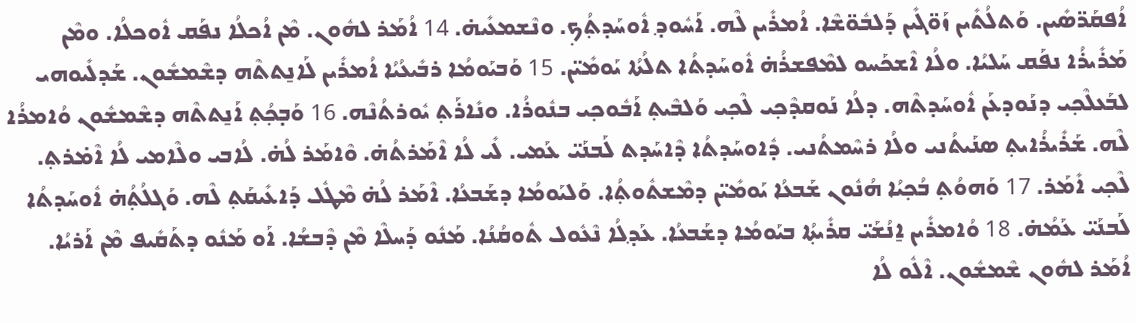ܐܳܦܩܰܖ̈ܣܺܝܢ. ܘܰܬܠܳܬܺܝܢ ܙܰܘ̈ܓܺܝܢ ܕܰܠܒܽܘ̈ܫܶܐ. ܐܳܡܪܺܝܢ ܠܶܗ. ܐܰܚܽܘܕ݂ ܐܽܘܚܰܕܬ݂ܳܟ݂. ܘܢܶܫܡܥܺܝܗ̇. 14 ܐܳܡܰܪ ܠܗܽܘܢ. ܡܶܢ ܐܳܟܠܳܐ ܢܦܰܩ ܐܽܘܟܠܳܐ. ܘܡܶܢ ܡܰܪܺܝܪܳܐ ܢܦܰܩ ܚܰܠܝܳܐ. ܘܠܳܐ ܐܶܫܟܰܚܘ ܠܡܶܦܫܪܳܗ̇ ܐܽܘܚܰܕܬܳܐ ܬܠܳܬܳܐ ܝܰܘܡܺܝ̈ܢ. 15 ܘܰܒܝܰܘܡܳܐ ܪܒܺܝܥܳܝܳܐ ܐܳܡܪܺܝܢ ܠܰܐܢ̱ܬܬܶܗ ܕܫܶܡܫܽܘܢ. ܫܰܕܠܺܝܘܗܝ ܠܒܰܥܠܶܟ݂ܝ ܕܢܰܘܕܥܰܢ ܐܽܘܚܰܕܬܶܗ. ܕܠܳܐ ܢܰܘܩܕܶܟ݂ܝ ܠܶܟ݂ܝ ܘܰܠܒܶܝܬ݂ ܐܰܒܽܘܟ݂ܝ ܒܢܽܘܪܳܐ. ܘܢܺܐܪܰܬ݂ ܝܽܘܪܬܳܢܶܗ. 16 ܘܰܒ̣ܟ݂ܳܬ݂ ܐܰܢ̱ܬܬܶܗ ܕܫܶܡܫܽܘܢ ܘܳܐܡܪܳܐ ܠܶܗ. ܫܰܪܺܝܪܳܐܝܬ݂ ܣܢܰܝܬܳܢܝ ܘܠܳܐ ܪܚܶܡܬܳܢܝ. ܕܽܐܘܚܰܕܬܳܐ ܕܶܐܚܰܕܬ ܠܰܒܢܰܝ̈ ܥܰܡܝ. ܠܺܝ ܠܳܐ ܐܶܡܰܪܬܳܗ̇. ܘܶܐܡܰܪ ܠܳܗ̇. ܠܳܐܒܝ ܘܠܶܐܡܝ ܠܳܐ ܐܶܡ̇ܪܬ݂. ܠܶܟ݂ܝ ܐܺܡܰܪ. 17 ܘܰܗܘܳܬ݂ ܒܳܟ݂ܝܳܐ ܗܳܢܽܘܢ ܫܰܒܥܳܐ ܝܰܘܡܺܝ̈ܢ ܕܡܶܫܬܽܘܬ݂ܳܐ. ܘܰܠܝܰܘܡܳܐ ܕܫܰܒܥܳܐ. ܐܶܡܰܪ ܠܳܗ̇ ܡܶܛܽܠ ܕܰܐܥܺܝܩܰܬ݂ ܠܶܗ. ܘܰܓܠܳܬ݂ܳܗ̇ ܐܽܘܚܰܕܬܳܐ ܠܰܒܢܰܝ̈ ܥܰܡܳܗ̇. 18 ܘܳܐܡܪܺܝܢ ܐ̱ܢܳܫܰܝ̈ ܩܪܺܝܬ݂ܳܐ ܒܝܰܘܡܳܐ ܕܫܰܒܥܳܐ. ܥܰܕ݂ܠܳܐ ܢܶܥܽܘܠ ܬܽܘܩܳܢܳܐ. ܡܰܢܽܘ ܕܰܚܠܶܐ ܡܶܢ ܕܶܒܫܳܐ. ܐܰܘ ܡܰܢܽܘ ܕܬܰܩܺܝܦ ܡܶܢ ܐܰܪܝܳܐ. ܐܳܡܰܪ ܠܗܽܘܢ ܫܶܡܫܽܘܢ. ܐܶܠܽܘ ܠܳܐ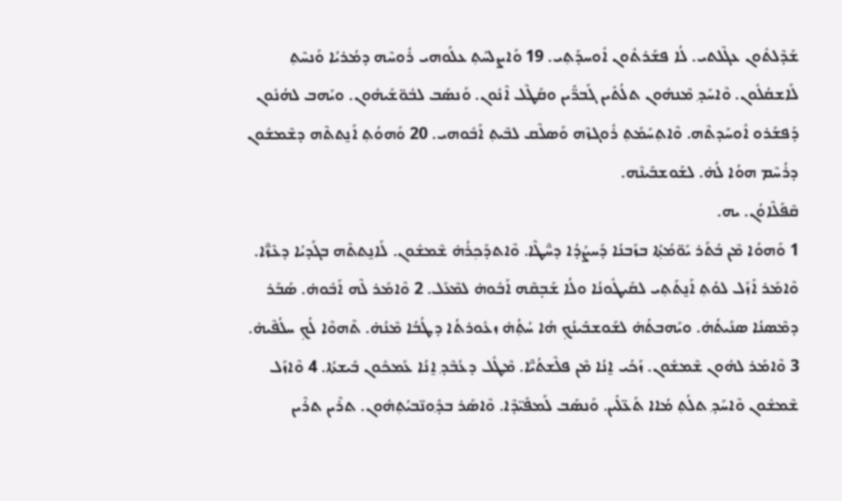ܫܰܕܶܠܬܽܘܢ ܥܓܶܠܬܝ. ܠܳܐ ܦܫܰܪܬܽܘܢ ܐܽܘܚܕܰܬ݂ܝ. 19 ܘܰܐܨܠܚܰܬ݂ ܥܠܰܘܗܝ ܪܽܘܚܶܗ ܕܡܳܪܝܳܐ ܘܰܢܚܶܬ݂ ܠܰܐܫܩܳܠܽܘܢ. ܘܶܐܚܰܕ݂ ܡܶܢܗܽܘܢ ܬܠܳܬܺܝܢ ܓܰܒܖ̈ܺܝܢ ܘܩܰܛܶܠ ܐܶܢܽܘܢ. ܘܰܢܣܰܒ ܠܒܽܘ̈ܫܰܝܗܽܘܢ. ܘܝܰܗܒ ܠܗܳܢܽܘܢ ܕܰܦܫܰܪܘ ܐܽܘܚܰܕܬܶܗ. ܘܶܐܬ݂ܚܰܡܰܬ݂ ܪܽܘܓܙܶܗ ܘܰܣܠܶܩ ܠܒܶܝܬ݂ ܐܰܒܽܘܗܝ. 20 ܘܰܗܘܳܬ݂ ܐܰܢ̱ܬܬܶܗ ܕܫܶܡܫܽܘܢ ܕܪܳܚܶܡ ܗܘܳܐ ܠܳܗ̇. ܠܫܰܘܫܒܺܝܢܶܗ.
ܩܶܦܰܠܶܐܘܳܢ. ܝܗ.
1 ܘܰܗܘܳܐ ܡܶܢ ܒܳܬܰܪ ܝܰܘ̈ܡܳܬ݂ܳܐ ܒܙܰܒܢܳܐ ܕܰܚܨܳܕܳܐ ܕܚ̈ܶܛܶܐ. ܘܶܐܬܕܰܟ݂ܪܳܗ̇ ܫܶܡܫܽܘܢ. ܠܰܐܢ̱ܬܬܶܗ ܒܓܰܕܝܳܐ ܕܥܶܙ̈ܶܐ. ܘܶܐܡܰܪ ܐܺܙܰܠ ܠܘܳܬ݂ ܐܰܢ̱ܬܰܬ݂ܝ ܠܩܰܝܛܽܘܢܳܐ ܘܠܳܐ ܫܰܒ̣ܩܶܗ ܐܰܒܽܘܗ̇ ܠܡܶܥܰܠ. 2 ܘܶܐܡܰܪ ܠܶܗ ܐܰܒܽܘܗ̇. ܣܳܒܰܪ ܕܡܶܣܢܳܐ ܣܢܰܝܬܳܗ̇. ܘܝܰܗܒܬܳܗ̇ ܠܫܰܘܫܒܺܝܢܳܟ݂ ܗܳܐ ܚܳܬ݂ܳܗ̇ ܙܥܽܘܪܬܳܐ ܕܛܳܒܳܐ ܡܶܢܳܗ̇. ܬܶܗܘܶܐ ܠܳܟ݂ ܚܠܳܦܶܝܗ̇. 3 ܘܶܐܡܰܪ ܠܗܽܘܢ ܫܶܡܫܽܘܢ. ܙܰܟܳܝ ܐ̱ܢܳܐ ܡܶܢ ܦܠܶܫܬܳܝ̈ܶܐ. ܡܶܛܽܠ ܕܥܳܒܶܕ݂ ܐ̱ܢܳܐ ܥܰܡܟܽܘܢ ܒܺܝܫܬܳܐ. 4 ܘܶܐܙܰܠ ܫܶܡܫܽܘܢ ܘܶܐܚܰܕ݂ ܬܠܳܬ݂ ܡܳܐܐ ܬܰܥ̈ܠܺܝܢ. ܘܰܢܣܰܒ ܠܰܡܦܺܝ̈ܕܶܐ. ܘܶܐܣܰܪ ܒܕ݂ܽܘܢ̈ܒܝܳܬ݂ܗܽܘܢ. ܬܪܶܝܢ ܬܪܶܝܢ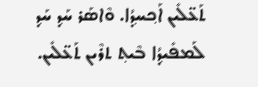ܬܰܥ̈ܠܺܝܢ ܐܰܟ݂ܚܕ݂ܳܐ. ܘܶܐܣܰܪ ܚܰܕ݂ ܚܰܕ݂ ܠܰܡܦܺܝܕ݂ܳܐ ܒܶܝܬ݂ ܬܪܶܝܢ ܬܰܥ̈ܠܺܝܢ.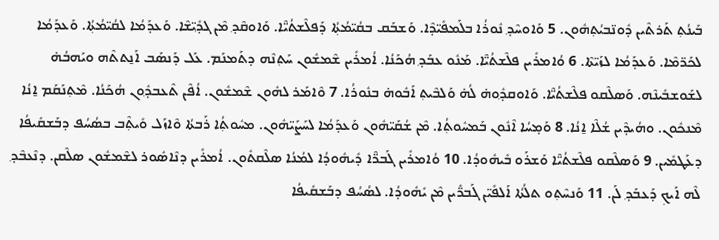ܒܰܝܢܳܬ݂ ܬܰܪܬܶܝܢ ܕܽܘܢ̈ܒܝܳܬ݂ܗܽܘܢ. 5 ܘܰܐܘܚܶܕ݂ ܢܽܘܪܳܐ ܒܠܰܡܦܺܝ̈ܕܶܐ. ܘܰܫܒܰܩ ܒܩܳܝ̈ܡܳܬ݂ܳܐ ܕܰܦܠܶܫܬܳܝ̈ܶܐ. ܘܰܐܘܩܶܕ݂ ܡܶܢ ܓܕ݂ܺܝ̈ܫܶܐ. ܘܰܥܕܰܡܳܐ ܠܩܳܝ̈ܡܳܬ݂ܳܐ. ܘܰܥܕܰܡܳܐ ܠܟܰܖ̈ܡܶܐ. ܘܰܥܕܰܡܳܐ ܠܙܰܝ̈ܬܶܐ. 6 ܘܳܐܡܪܺܝܢ ܦܠܶܫܬܳܝ̈ܶܐ. ܡܰܢܽܘ ܥܒܰܕ݂ ܗܳܟܰܢܳܐ. ܐܳܡܪܺܝܢ ܫܶܡܫܽܘܢ ܚܰܬ݂ܢܶܗ ܕܬܰܡܢܰܡ. ܥܰܠ ܕܰܢܣܰܒ ܐܰܢ̱ܬܬܶܗ ܘܝܰܗܒܳܗ̇ ܠܫܰܘܫܒܺܝܢܶܗ. ܘܰܣܠܶܩܘ ܦܠܶܫܬܳܝ̈ܶܐ. ܘܰܐܘܩܕ݂ܽܘܗ̇ ܠܳܗ̇ ܘܰܠܒܶܝܬ݂ ܐܰܒܽܘܗ̇ ܒܢܽܘܪܳܐ. 7 ܘܶܐܡܰܪ ܠܗܽܘܢ ܫܶܡܫܽܘܢ. ܐܳܦܶܢ ܬܶܥܒܕ݂ܽܘܢ ܗܳܟܰܢܳܐ. ܡܶܬ݂ܢܰܩܰܡ ܐ̱ܢܳܐ ܡܶܢܟܽܘܢ. ܘܗܳܝܕܶܝܢ ܫܳܠܶܐ ܐ̱ܢܳܐ. 8 ܘܰܡ̣ܚܳܐ ܐܶܢܽܘܢ ܒܰܡܚܽܘܬ݂ܳܐ. ܡܶܢ ܫܳܩܰܝ̈ܗܽܘܢ ܘܰܥܕܰܡܳܐ ܠܚܰܨܰܝ̈ܗܽܘܢ. ܡܚܽܘܬ݂ܳܐ ܪܰܒܬܳܐ ܘܶܐܙܰܠ ܘܺܝܬ݂ܶܒ ܒܣܳܚܳܦ ܕܒܰܫܩܺܝܦܳܐ ܕܥܰܛܡܺܝܢ. 9 ܘܰܣܠܶܩܘ ܦܠܶܫܬܳܝ̈ܶܐ ܘܰܫܪܰܘ ܒܺܝܗܽܘܕܳܐ. 10 ܘܳܐܡܪܺܝܢ ܓܰܒܖ̈ܶܐ ܕܺܝܗܽܘܕܳܐ ܠܡܳܢܳܐ ܣܠܶܩܬܽܘܢ. ܐܳܡܪܺܝܢ ܕܢܶܐܣܽܘܪ ܠܫܶܡܫܽܘܢ ܣܠܶܩܢ. ܕܢܶܥܒܶܕ݂ ܠܶܗ ܐܰܝܟ݂ ܕܰܥܒܰܕ݂ ܠܰܢ. 11 ܘܰܢܚܶܬ݂ܘ ܬܠܳܬܳܐ ܐܰܠܦܺܝ̈ܢ ܓܰܒܖ̈ܺܝܢ ܡܶܢ ܝܺܗܽܘܕܳܐ. ܠܣܳܚܳܦ ܕܒܰܫܩܺܝܦܳܐ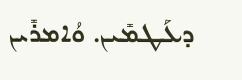ܕܥܰܛܡܺܝܢ. ܘܳܐܡܪܺܝܢ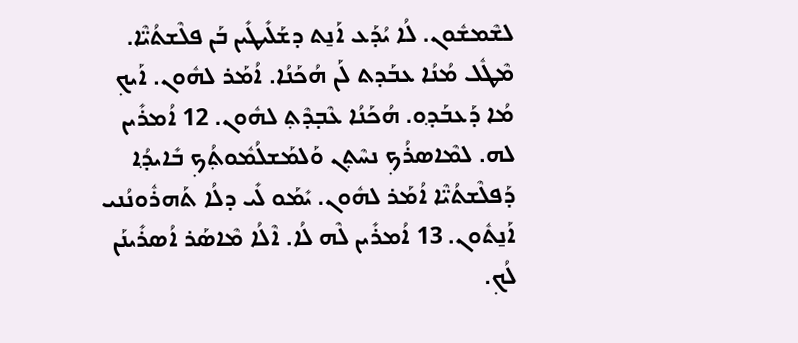ܠܫܶܡܫܽܘܢ. ܠܳܐ ܝܳܕܰܥ ܐܰܢ̱ܬ ܕܫܰܠܺܝܛܺܝܢ ܒܰܢ ܦܠܶܫܬܳܝ̈ܶܐ. ܡܶܛܽܠ ܡܳܢܳܐ ܥܒܰܕܬ ܠܰܢ ܗܳܟܰܢܳܐ. ܐܳܡܰܪ ܠܗܽܘܢ. ܐܰܝܟ݂ ܡܳܐ ܕܰܥܒܰܕ݂ܘ. ܗܳܟܰܢܳܐ ܥܶܒ̣ܕܶܬ݂ ܠܗܽܘܢ. 12 ܐܳܡܪܺܝܢ ܠܗ. ܠܡܶܐܣܪܳܟ݂ ܢܚܶܬ݂ܢ ܘܰܠܡܰܫܠܳܡܽܘܬ݂ܳܟ݂ ܒܺܐܝܕ݂ܳܐ ܕܰܦܠܶܫܬܳܝ̈ܶܐ ܐܳܡܰܪ ܠܗܽܘܢ. ܝܺܡܰܘ ܠܺܝ ܕܠܳܐ ܬܰܗܪܽܘܢܳܢܝ ܐܰܢ̱ܬܽܘܢ. 13 ܐܳܡܪܺܝܢ ܠܶܗ ܠܳܐ. ܐܶܠܳܐ ܡܶܐܣܰܪ ܐܳܣܪܺܝܢܰܢ ܠܳܟ݂.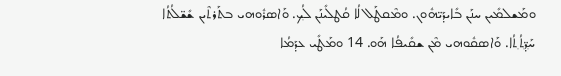ܘܡܰܫܠܡܺܝܢ ܚܢܰܢ ܒܺܐܝܕܰܝ̈ܗܽܘܢ. ܘܡܶܩܛܰܠ ܠܳܐ ܩܳܛܠܺܝܢܰܢ ܠܳܟ݂. ܘܰܐܣܪܽܘܗܝ ܒܬܰܪܬܶܝܢ ܫܺܫ̈ܠܳܬܳܐ ܚܰܕ݂̈ܬ݂ܳܬ݂ܳܐ. ܘܰܐܣܩܽܘܗܝ ܡܶܢ ܫܩܺܝܦܳܐ ܗܰܘ. 14 ܘܡܰܛܺܝ ܥܕܰܡܳܐ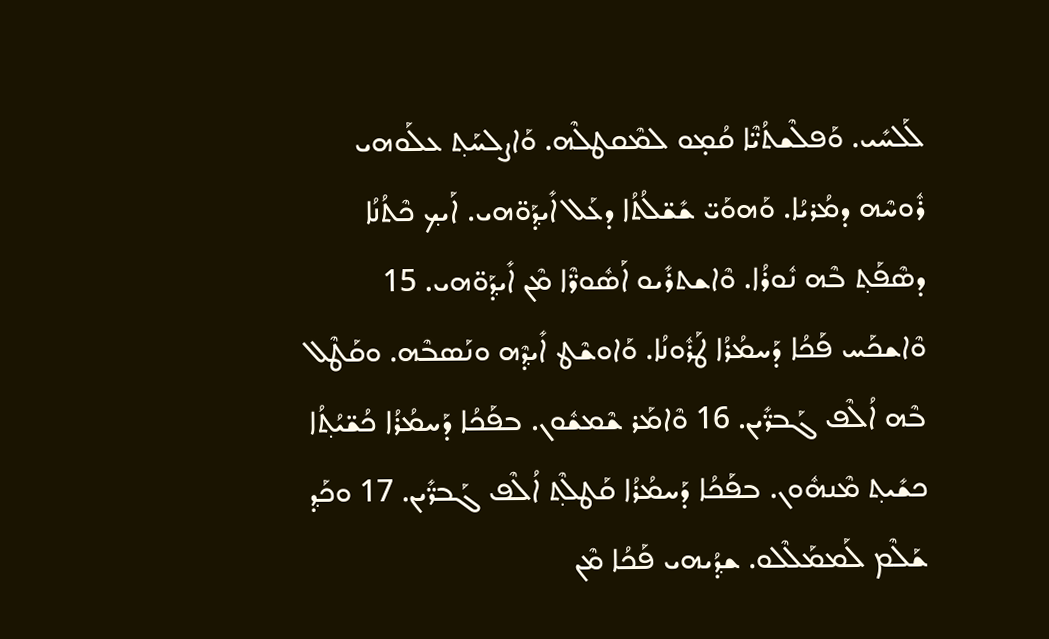ܠܰܠܚܺܝ. ܘܰܦܠܶܫܬܳܝ̈ܶܐ ܩܳܡ̣ܘ ܠܡܶܩܛܠܶܗ. ܘܰܐܨܠܚܰܬ݂ ܥܠܰܘܗܝ ܪܽܘܚܶܗ ܕܡܳܪܝܳܐ. ܘܰܗܘܰܝ̈ ܫܺܫ̈ܠܳܬܳܐ ܕܥܰܠ ܐܺܝܕ݂ܰܘ̈ܗܝ. ܐܰܝܟ݂ ܟܶܬܳܢܳܐ ܕܣܶܦܰܬ݂ ܒܶܗ ܢܽܘܪܳܐ. ܘܶܐܫܬܪܺܝܘ ܐܰܣܽܘܖ̈ܶܐ ܡܶܢ ܐܺܝܕ݂ܰܘ̈ܗܝ. 15 ܘܶܐܫܟܰܚ ܦܰܟܳܐ ܕܰܚܡܳܪܳܐ ܛܰܪܽܘܢܳܐ. ܘܰܐܘܫܶܛ ܐܺܝܕ݂ܶܗ ܘܢܰܣܒܶܗ. ܘܩܰܛܶܠ ܒܶܗ ܐܳܠܶܦ ܓܰܒܖ̈ܺܝܢ. 16 ܘܶܐܡܰܪ ܫܶܡܫܽܘܢ. ܒܦܰܟܳܐ ܕܰܚܡܳܪܳܐ ܟܳܫ̈ܝܳܬ݂ܳܐ ܟܫܺܝܬ݂ ܡܶܢܗܽܘܢ. ܒܦܰܟܳܐ ܕܰܚܡܳܪܳܐ ܩܰܛܠܶܬ݂ ܐܳܠܶܦ ܓܰܒܖ̈ܺܝܢ. 17 ܘܟܰܕ݂ ܫܰܠܶܡ ܠܰܡܡܰܠܶܠܘ. ܫܕ݂ܳܝܗܝ ܦܰܟܳܐ ܡܶܢ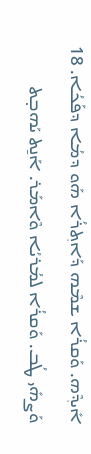ܐܺܝܕ݂ܶܗ. ܘܰܩܪܳܐ ܫܡܶܗ ܕܰܐܬ݂ܪܳܐ ܗܰܘ ܕܡܳܐ ܕܦܰܟܳܐ. 18 ܘܰܨܗܺܝ ܛܳܒ. ܘܰܩܪܳܐ ܠܡܳܪܝܳܐ ܘܶܐܡܰܪ. ܐܰܢ̱ܬ ܝܰܗܒ̣ܬ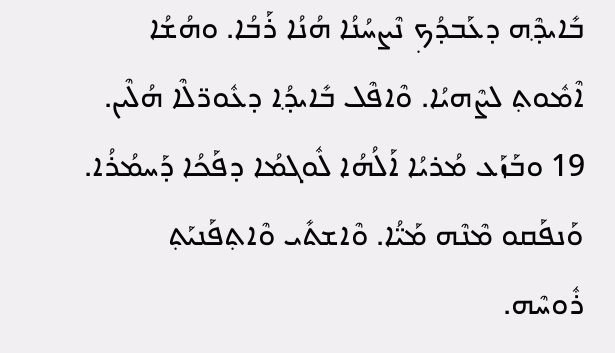ܒܺܐܝܕ݂ܶܗ ܕܥܰܒܕܳܟ݂ ܢܶܨܚܳܢܳܐ ܗܳܢܳܐ ܪܰܒܳܐ. ܘܗܳܫܳܐ ܐܶܡܽܘܬ݂ ܠܨܶܗܝܳܐ. ܘܶܐܦܶܠ ܒܺܐܝܕ݂ܳܐ ܕܥܽܘܖ̈ܠܶܐ ܗܳܠܶܝܢ. 19 ܘܒܰܙܰܥ ܡܳܪܝܳܐ ܐܰ‌ܠܳܗܳܐ ܠܽܘܓܡܳܐ ܕܦܰܟܳܐ ܕܰܚܡܳܪܳܐ. ܘܰܢܦܰܩܘ ܡܶܢܶܗ ܡܰܝ̈ܳܐ. ܘܶܐܫܬܺܝ ܘܶܐܬ݂ܦܰܢܝܰܬ݂ ܪܽܘܚܶܗ.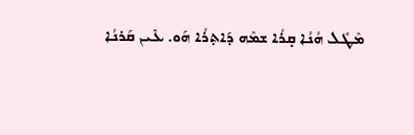ܡܶܛܽܠ ܗܳܢܳܐ ܩ̣ܪܳܐ ܫܡܶܗ ܕܰܐܬ݂ܪܳܐ ܗܰܘ. ܥܺܝܢ ܩܰܪܢܳܐ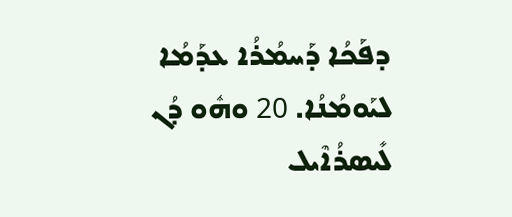ܕܦܰܟܳܐ ܕܰܚܡܳܪܳܐ ܥܕܰܡܳܐ ܠܝܰܘܡܳܢܳܐ. 20 ܘܗܽܘ ܕܳܢ ܠܺܝܣܪܳܐܶܝܠ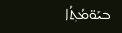ܒܝܰܘ̈ܡܳܬ݂ܳܐ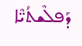ܕܰܦܠܶܫܬܳܝ̈ܶܐ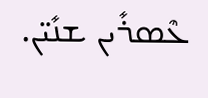ܥܶܣܪܺܝܢ ܫܢܺܝ̈ܢ.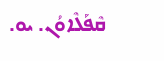ܩܶܦܰܠܶܐܘܳܢ. ܝܘ.